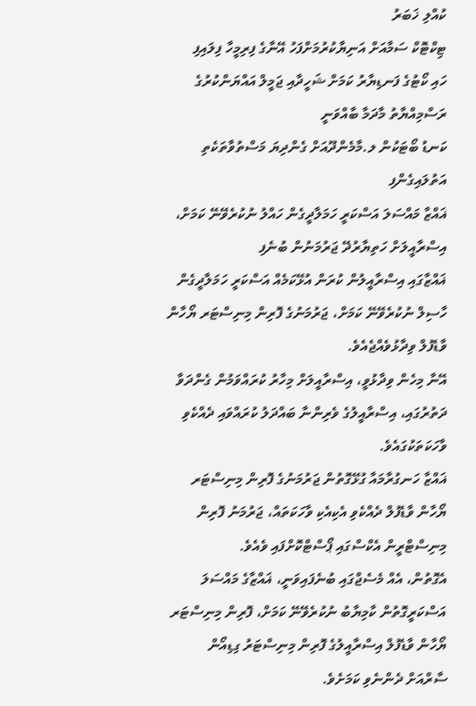ކުއްލި ޚަބަރު
ޓިކްޓޮކް ސަމާއަށް އަނިޔާކުރުމަށްފަހު އޭނާގެ ފިރިމީހާ ފިލައިފި
ހައި ކޯޓުގެ ފަނޑިޔާރު ކަމަށް ޝަހީދާއި ޖަމީލް އައްޔަންކުރުގެ ރަސްމިއްޔާތު މާދަމާ ބާއްވަނީ
ކަނޑު ބޯޓަކުން ލ.މާމެންދޫއަށް ގެންދިޔަ މަސްތުވާތަކެތި އަތުލައިގެންފި
ޣައްޒާ މައްސަލަ އަސްކަރީ ހަމަލާދީގެން ހައްލު ނުކުރެވޭނޭ ކަމަށް، އިސްރާއީލަށް ހަތިޔާރުދޭ ޖަރުމަނުން ބުނެފި
ޣައްޒާގައި އިސްރާއީލުން ކުރަން އުޅޭކަމެއް އަސްކަރީ ހަމަލާދީގެން ހާސިލް ނުކުރެވޭނޭ ކަމަށް، ޖަރުމަނުގެ ފޮރިން މިނިސްޓަރ ޔޯހާން ވާޑެފުލް ވިދާޅުވެއްޖެއެވެ.
އޭނާ މިހެން ވިދާޅުވީ، އިސްރާއީލަށް މިހާރު ކުރައްވަމުން ގެންދަވާ ދަތުރުގައި، އިސްރާއީލުގެ ވެރިންނާ ބައްދަލު ކުރައްވައި ދެއްކެވި ވާހަކަތަކުގައެވެ.
ޣައްޒާ ހަނގުރާމައާ ގުޅޭގޮތުން ޖަރުމަނުގެ ފޮރިން މިނިސްޓަރ ޔޯހާން ވާޑެފުލް ދެއްކެވި އެކިއެކި ވާހަކަތައް، ޖަރުމަނު ފޮރިން މިނިސްޓްރީން އެކްސްގައި ޕޯސްޓްކޮށްފައި ވެއެވެ.
އެގޮތުން، އެއް މެސެޖްގައި ބުނެފައިވަނީ، ޣައްޒާގެ މައްސަލަ އަސްކަރީގޮތުން ކާމިޔާބު ނުކުރެވޭނޭ ކަމަށް، ފޮރިން މިނިސްޓަރ ޔޯހާން ވާޑެފުލް އިސްރާއީލުގެ ފޮރިން މިނިސްޓަރު ގިޑިއޯން ސާރްއަށް ދެންނެވި ކަމަށެވެ.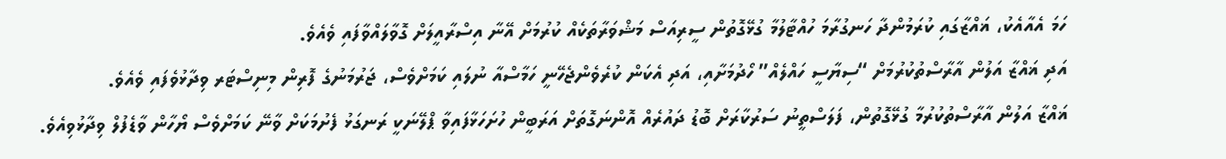ހަމަ އެއާއެކު، ޣައްޒާގައި ކުރަމުންދާ ހަނގުރާމަ ހުއްޓާލުމާ ގުޅޭގޮތުން ސީރިއަސް މަޝްވަރާތަކެއް ކުރުމަށް އޭނާ އިސްރާއީލަށް ގޮވާލައްވާފައި ވެއެވެ.
އަދި ޣައްޒާ އަލުން އާރާސްތުކުރުމަށް “ސިޔާސީ ހައްލެއް” ހޯދުމަށާއި، އަދި އެކަން ކުރެވެންޖެހޭނީ ހަމާސްއާ ނުލައި ކަމަށްވެސް، ޖަރުމަނުގެ ފޮރިން މިނިސްޓަރ ވިދާޅުވެފައި ވެއެވެ.
ޣައްޒާ އަލުން އާރާސްތުކުރުމާ ގުޅޭގޮތުން، ފަލަސްތީނު ސަރުކާރަށް ބޮޑު ދައުރެއް އޮންނަގޮތަށް އަރަބީން ހުށަހަޅާފައިވާ ޕްލޭނަކީ ރަނގަޅު ފެށުމަކަށް ވާނޭ ކަމަށްވެސް ޔޯހާން ވާޑެފުލް ވިދާޅުވިއެވެ.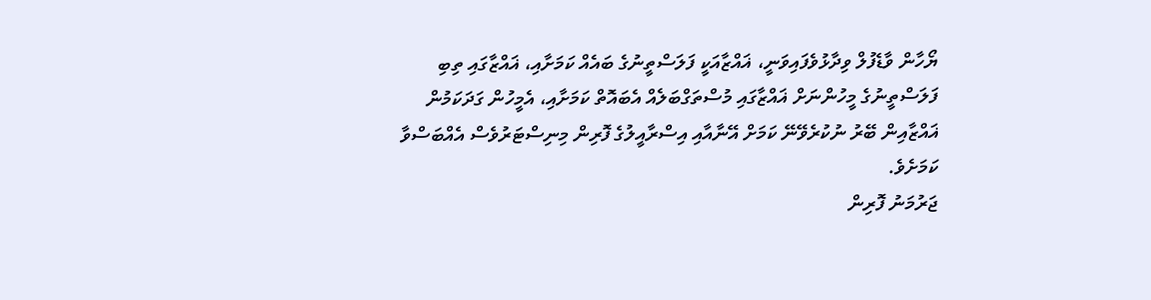ޔޯހާން ވާޑެފުލް ވިދާޅުވެފައިވަނީ، ޣައްޒާއަކީ ފަލަސްތީނުގެ ބައެއް ކަމަށާއި، ޣައްޒާގައި ތިބި ފަލަސްތީނުގެ މީހުންނަށް ޣައްޒާގައި މުސްތަގްބަލެއް އެބައޮތް ކަމަށާއި، އެމީހުން ގަދަކަމުން ޣައްޒާއިން ބޭރު ނުކުރެވޭނޭ ކަމަށް އޭނާއާއި އިސްރާއީލުގެ ފޮރިން މިނިސްޓަރުވެސް އެއްބަސްވާ ކަމަށެވެ.
ޖަރުމަނު ފޮރިން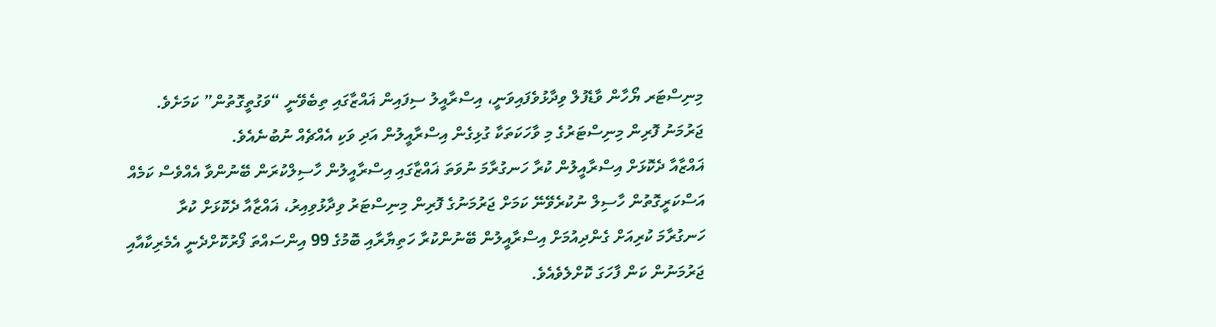މިނިސްޓަރ ޔޯހާން ވާޑެފުލް ވިދާޅުވެފައިވަނީ، އިސްރާއީލު ސިފައިން ޣައްޒާގައި ތިބެވޭނީ “ވަގުތީގޮތުން” ކަމަށެވެ.
ޖަރުމަނު ފޮރިން މިނިސްޓަރުގެ މި ވާހަކަތަކާ ގުޅިގެން އިސްރާއީލުން އަދި ވަކި އެއްޗެއް ނުބުނެއެވެ.
ޣައްޒާއާ ދެކޮޅަށް އިސްރާއީލުން ކުރާ ހަނގުރާމަ ނުވަތަ ޣައްޒާގައި އިސްރާއީލުން ހާސިލްކުރަން ބޭނުންވާ އެއްވެސް ކަމެއް އަސްކަރީގޮތުން ހާސިލް ނުކުރެވޭނޭ ކަމަށް ޖަރުމަނުގެ ފޮރިން މިނިސްޓަރު ވިދާޅުވިއިރު، ޣައްޒާއާ ދެކޮޅަށް ކުރާ ހަނގުރާމަ ކުރިއަށް ގެންދިއުމަށް އިސްރާއީލުން ބޭނުންކުރާ ހަތިޔާރާއި ބޮމުގެ 99 އިންސައްތަ ފޯރުކޮށްދެނީ އެމެރިކާއާއި ޖަރުމަނުން ކަން ފާހަގަ ކޮށްލެވެއެވެ.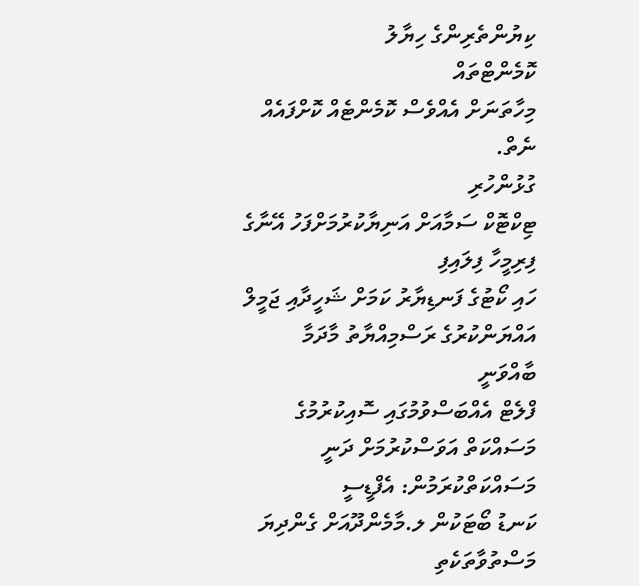ކިޔުންތެރިންގެ ހިޔާލު
ކޮމެންޓްތައް
މިހާތަނަށް އެއްވެސް ކޮމެންޓެއް ކޮށްފައެއް ނެތް.
ގުޅުންހުރި
ޓިކްޓޮކް ސަމާއަށް އަނިޔާކުރުމަށްފަހު އޭނާގެ ފިރިމީހާ ފިލައިފި
ހައި ކޯޓުގެ ފަނޑިޔާރު ކަމަށް ޝަހީދާއި ޖަމީލް އައްޔަންކުރުގެ ރަސްމިއްޔާތު މާދަމާ ބާއްވަނީ
ފްލެޓް އެއްބަސްވުމުގައި ސޮއިކުރުމުގެ މަސައްކަތް އަވަސްކުރުމަށް ދަނީ މަސައްކަތްކުރަމުން: އެފްޑީސީ
ކަނޑު ބޯޓަކުން ލ.މާމެންދޫއަށް ގެންދިޔަ މަސްތުވާތަކެތި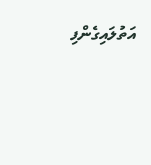އަތުލައިގެންފި